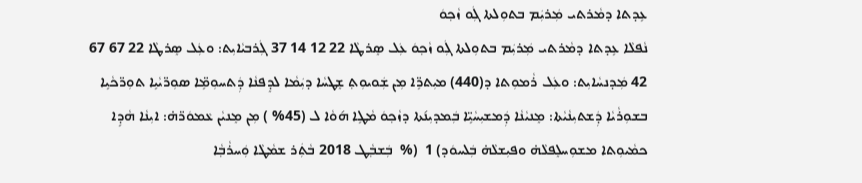ܥܹܕܬܐ ܕܡܵܪܬܝ ܡܲܪܝܲܡ ܒܬܘܼܠܬܐ ܓܲܘ ܙܵܟ݂ܘܿ
ܢܵܦܠܵܐ ܥܹܕܬܐ ܕܡܵܪܬܝ ܡܲܪܝܲܡ ܒܬܘܼܠܬܐ ܓܲܘ ܙܵܟ݂ܘܿ ܥܲܠ ܣܸܪܛܵܐ 22 12 14 37 ܓܲܪܒܝܵܐܝܼܬ: ܘܥܲܠ ܣܸܪܛܵܐ 22 67 67 42 ܡܲܕܢܚܵܐܝܼܬ: ܘܥܲܠ ܪܵܡܘܼܬܐ ܕ(440) ܡܝܼܬܖܹ̈ܐ ܡܼܢ ܫܲܘܝܘܼܬ݂ ܫܸܛܚܵܐ ܕܝܲܡܵܐ ܠܕܸܦܢܵܐ ܕܲܬܚܘܼܡܹ̈ܐ ܣܘܼܖ̈ܝܵܝܹܐ ܬܘܼܖ̈ܟܵܝܹܐ
ܒܫܘܼܪܵܝܵܐ ܕܲܫܬܝܼܢܵܝܵܬܐ: ܡܸܢܝܵܢܵܐ ܕܲܡܫܝܼܚܵܝܹ̈ܐ ܒܲܡܕܝܼܢ݇ܬܐ ܕܙܵܟ݂ܘܿ ܡܵܛܹܐ ܗ݇ܘܵܐ ܠ (45% ) ܡܼܢ ܡܸܢܝܵܢ ܥܵܡܘܿܖ̈ܗ̇: ܐܝܼܢܵܐ ܗܵܕܹܐ ܟܡܵܝܘܼܬܐ ܡܫܘܼܚܠܸܦܠܵܗ̇ ܘܦܝܼܫܠܵܗ̇ ܒܲܠܚܘܿܕ) 1  (%  ܒܲܫܒ݂ܵܛ 2018 ܒܵܬܲܪ ܫܡܵܛܵܐ ܘܲܚܪܵܒ݂ܵܐ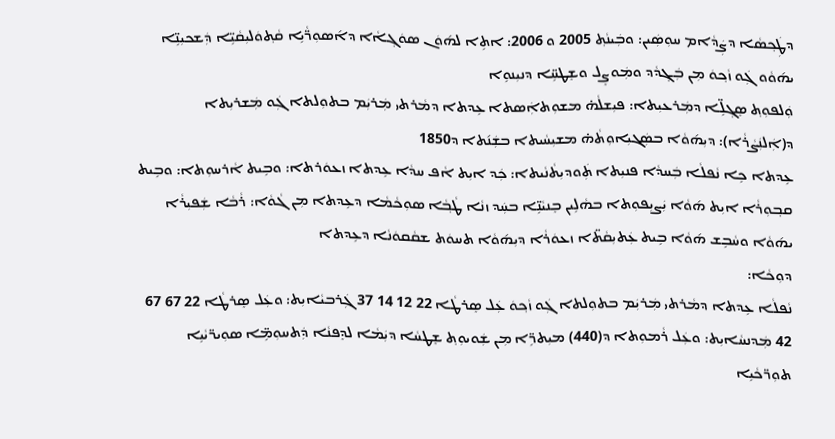ܕܛܲܟ݂ܣܵܐ ܕܨܲܕܵܐܡ ܚܘܼܣܲܝܢ: ܘܒܲܝܢܵܬ݂ 2005 ܘ 2006: ܐܬܹܐ ܠܗ݇ܘܿܢ ܣܘܿܓ݂ܐܵܐ ܕܐ݇ܣܘܼܖ̈ܵܝܹܐ ܩܵܬ݂ܘܿܠܝܼܩܵܝܹ̈ܐ ܕܲܫܟܝܼܢܹ̈ܐ ܝܗ݇ܘܵܘ ܓܲܘ ܙܵܟ݂ܘܿ ܡܼܢ ܒܲܓ݂ܕܵܕ ܘܡܲܘܨܸܠ ܘܫܸܛܚܹ̈ܐ ܕܢܝܼܢܘܹܐ
ܘܲܠܦܘܼܬ݂ ܣܸܓ݂ܠܹ̈ܐ ܕܡܲܪܥܝܼܬܐ: ܦܝܼܫܠܵܗ̇ ܡܫܘܼܬܐܲܣܬܐ ܥܹܕܬܐ ܕܡܵܪܬܝ ܡܲܪܝܲܡ ܒܬܘܼܠܬܐ ܓܲܘ ܡܲܫܪܝܼܬܐ ܕ(ܐܲܠܢܲܨܵܪܵܐ): ܕܝܼܗ݇ܘܵܐ ܒܣܲܓܝܼܐܘܼܬܵܗ̇ ܡܫܝܼܚܵܝܬܐ ܒܫܲܢ݇ܬܐ ܕ1850
ܥܹܕܬܐ ܟܹܐ ܢܵܦܠܵܐ ܒܲܚܕܵܐ ܦܢܝܼܬܐ ܬܲܘܕܝܼܬܵܢܵܝܬܐ: ܟܲܕ ܐܝܼܬ ܐܵܦ ܚܕܵܐ ܥܹܕܬܐ ܙܥܘܿܪܬܐ: ܘܒܹܝܬ ܐܵܪܚܘܼܬܐ: ܘܒܹܝܬ ܩܒ݂ܘܼܪܵܐ ܐܝܼܬ ܗ݇ܘܵܐ ܝܲܨܝܼܦܘܼܬܐ ܒܗܵܠܹܝܢ ܒܸܢܝܵܢܹ̈ܐ ܒܚܲܕ ܙܢܵܐ ܛܵܒ݂ܵܐ ܣܘܼܟܵܡܵܐ ܕܥܹܕܬܐ ܡܼܢ ܓܵܘܵܐ: ܪܵܒܵܐ ܫܲܦܝܼܪܵܐ ܝܗ݇ܘܵܐ ܘܚܵܒܹܫ ܗ݇ܘܵܐ ܒܹܝܬ ܥܲܬܝܼܩܵܬ̈ܐ ܙܥܘܿܪܵܐ ܕܝܼܗ݇ܘܵܐ ܬܚܘܿܬ ܫܩܵܩܘܿܢܵܐ ܕܥܹܕܬܐ
ܕܘܼܟܵܐ:
ܢܵܦܠܵܐ ܥܹܕܬܐ ܕܡܵܪܬܝ ܡܲܪܝܲܡ ܒܬܘܼܠܬܐ ܓܲܘ ܙܵܟ݂ܘܿ ܥܲܠ ܣܸܪܛܵܐ 22 12 14 37 ܓܲܪܒܝܵܐܝܼܬ: ܘܥܲܠ ܣܸܪܛܵܐ 22 67 67 42 ܡܲܕܢܚܵܐܝܼܬ: ܘܥܲܠ ܪܵܡܘܼܬܐ ܕ(440) ܡܝܼܬܖܹ̈ܐ ܡܼܢ ܫܲܘܝܘܼܬ݂ ܫܸܛܚܵܐ ܕܝܲܡܵܐ ܠܕܸܦܢܵܐ ܕܲܬܚܘܼܡܹ̈ܐ ܣܘܼܝܖ̈ܝܵܝܹܐ ܬܘܼܖ̈ܟܵܝܹܐ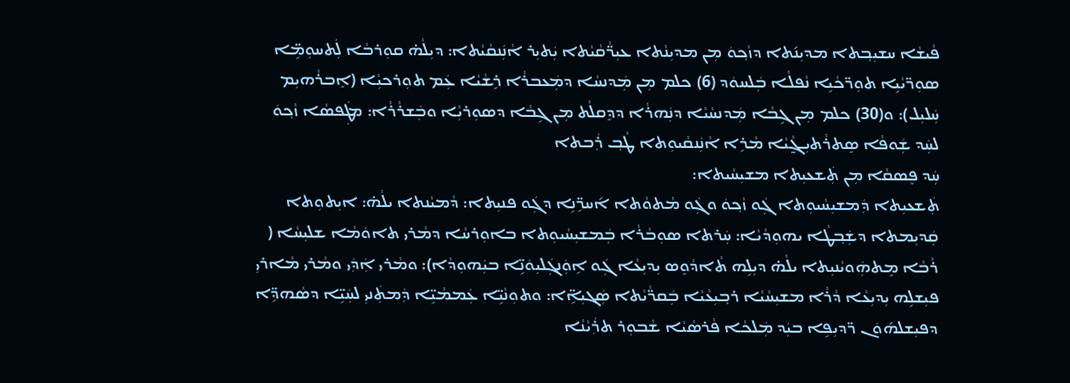ܦܵܝܫܵܐ ܚܫܝܼܒ݂ܬܐ ܡܕܝܼܢ݇ܬܐ ܕܙܵܟ݂ܘܿ ܡܼܢ ܡܕܝܼܢܵܬܐ ܥܝܼܖ̈ܵܩܵܝܵܬܐ ܝܲܬܝܼܪ ܐܵܢܲܢܩܵܝܵܬܐ: ܕܝܼܠܵܗ̇ ܩܘܼܪܒܵܐ ܠܲܬܚܘܼܡܹ̈ܐ ܣܘܼܖ̈ܝܵܝܹܐ ܬܘܼܖ̈ܟܵܝܹܐ ܢܵܦܠܵܐ ܒܲܠܚܘܿܕ (6) ܟܠܡ ܡܼܢ ܡܲܕܢܚܵܐ ܕܡܲܥܒܪܵܐ ܪܹܫܵܝܵܐ ܥܲܡ ܬܘܼܪܟܝܼܵܐ (ܐܸܒܪܵܗܝܼܡ ܚܲܠܝܼܠ): ܘ(30) ܟܠܡ ܡܼܢ ܓܹܒܵܐ ܡܲܕܢܚܵܝܵܐ ܕܢܲܗܪܵܐ ܕܕܸܩܠܵܬ ܡܼܢ ܓܹܒܵܐ ܕܣܘܼܪܝܼܵܐ ܘܒܲܫܪܵܪܵܐ: ܡܛܲܦܣܵܐ ܙܵܟ݂ܘܿ ܠܚܲܕ ܫܲܘܦܵܐ ܣܸܬܪܵܬܝܼܓ̰ܵܝܵܐ ܡܵܪܹܐ ܐܵܢܲܢܩܵܝܘܼܬܐ ܛܵܒ݂ ܪܲܒܬܐ
ܚܲܕ ܦܸܣܩܵܐ ܡܼܢ ܬܲܫܥܝܼܬܐ ܡܫܝܼܚܵܝܬܐ:
ܬܲܫܥܝܼܬܐ ܕܲܡܫܝܼܚܵܝܘܼܬܐ ܓܲܘ ܙܵܟ݂ܘܿ ܘܓܲܘ ܡܵܬܘܵܬܐ ܐ݇ܚܖܹ̈ܢܹܐ ܕܓܲܘ ܦܢܝܼܬܐ: ܕܵܡܝܵܢܬܐ ܝܠܵܗ̇: ܐܝܼܬܘܼܬܐ ܩܲܕܝܼܡܬܐ ܕܫܲܒ݂ܛܵܐ ܝܗܘܼܕܵܝܵܐ: ܚܲܪܬܐ ܣܘܼܒܵܪܵܐ ܒܲܡܫܝܼܚܵܝܘܼܬܐ ܒܐܘܼܪܚܵܐ ܕܡܵܪܝ ܬܐܘܿܡܵܐ ܫܠܝܼܚܵܐ ( ܪܵܒܵܐ ܡܸܬܗܲܘܝܵܢܝܼܬܐ ܝܠܵܗ̇ ܕܝܼܠܹܗ ܬܵܐܕܵܘܸܣ ܝܼܕܝܼܥܵܐ ܓܲܘ ܐܹܘܲܢܓܲܠܝܼܘܿܢܹ̈ܐ ܒܝܲܗܘܼܕܵܐ): ܘܡܵܪܝ ܐܲܕܲܝ ܘܡܵܪܝ ܡܵܐܪܝܼ ܦܝܼܫܠܹܗ ܝܼܕܝܼܥܵܐ ܕܵܪܵܐ ܡܫܝܼܚܵܝܵܐ ܪܒ݂ܝܼܥܵܝܵܐ ܒܲܩܖ̈ܵܝܵܬܐ ܣܲܓܝܼܐܹ̈ܐ: ܘܬܘܼܢܵܝܹ̈ܐ ܥܲܡܡܵܝܹ̈ܐ ܕܲܡܬܲܢܝܼ ܠܚܲܝܹ̈ܐ ܕܣܵܗܕܹ̈ܐ ܕܦܝܼܫܠܗ݇ܘܿܢ ܖ̈ܕܝܼܦܹܐ ܒܝܲܕ ܡܲܠܟܵܐ ܦܵܪܣܵܝܵܐ ܫܵܒܘܼܪ ܬܪܲܝܵܢܵܐ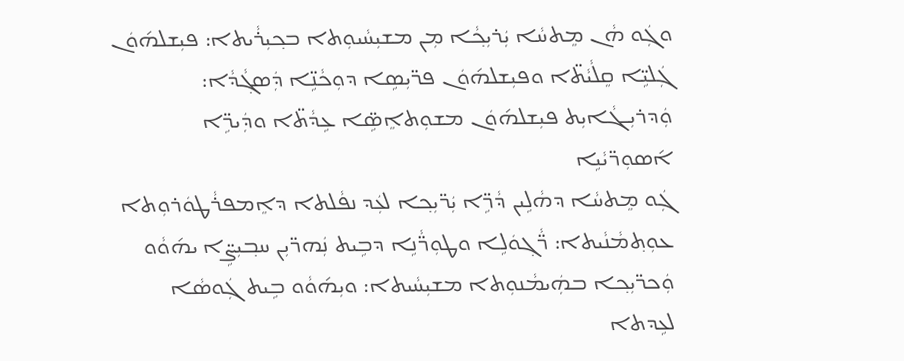ܘܓܲܘ ܗܵܢ ܡܸܬܚܵܐ ܝܲܪܝܼܟ݂ܵܐ ܡܼܢ ܡܫܝܼܚܵܝܘܼܬܐ ܒܟ݂ܝܼܪܵܝܬܐ: ܦܝܼܫܠܗ݇ܘܿܢ ܓܲܠܝܹ̈ܐ ܩܸܠܵܝܵܬ̈ܐ ܘܦܝܼܫܠܗ݇ܘܿܢ ܦܖ̈ܝܼܣܹܐ ܕܘܼܟܵܢܹ̈ܐ ܕܲܣܓ݂ܵܕܵܐ: ܘܲܕܪܝܼܓܵܐܝܼܬ ܦܝܼܫܠܗ݇ܘܿܢ ܡܫܘܼܬܐܸܣܹ̈ܐ ܥܹܕܵܬ̈ܐ ܘܕܲܝܖܹ̈ܐ ܐ݇ܣܘܼܖ̈ܝܵܝܹܐ
ܓܲܘ ܡܸܬܚܵܐ ܕܗܵܠܹܝܢ ܕܵܖܹ̈ܐ ܝܲܖ̈ܝܼܟ݂ܐ ܠܥܲܕ ܢܦܵܠܬܐ ܕܐܸܡܦܪܵܛܘܿܪܘܼܬܐ ܥܘܼܬ݂ܡܵܢܵܝܬܐ: ܖ̈ܵܓ݂ܘܿܠܹܐ ܘܛܘܼܖ̈ܵܢܹܐ ܕܒܹܝܬ ܢܲܗܖ̈ܝܼܢ ܚܒ݂ܝܼܨܹ̈ܐ ܝܗ݇ܘܵܘ ܘܲܟܖ̈ܝܼܟ݂ܐ ܒܗܲܝܡܵܢܘܼܬܐ ܡܫܝܼܚܵܝܬܐ: ܘܝܼܗ݇ܘܵܘ ܒܹܝܬ ܓܲܘܣܵܐ ܠܥܹܕܬܐ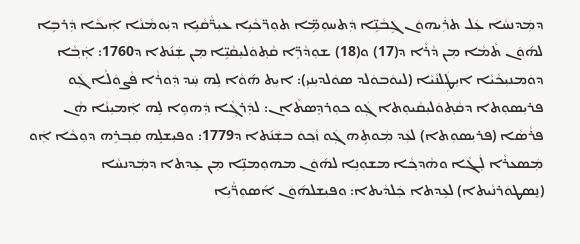ܕܡܲܕܢܚܵܐ ܥܲܠ ܬܪܲܝܗܘܿܢ ܓܹܒܵܢܹ̈ܐ ܕܲܬܚܘܼܡܹ̈ܐ ܬܘܼܖ̈ܟܵܝܹܐ ܥܝܼܖ̈ܵܩܵܝܹܐ ܕܝܲܘܡܵܢܵܐ ܐܲܝܟܵܐ ܕܲܪܒܹܐ ܠܗ݇ܘܿܢ ܬܵܡܵܐ ܡܼܢ ܕܵܪܵܐ ܕ(17) ܘ(18) ܫܘܼܕܵܖܹ̈ܐ ܩܵܬ݂ܘܿܠܝܼܩܵܝܹ̈ܐ ܡܼܢ ܫܲܢ݇ܬܐ ܕ1760: ܐܲܒ݂ܵܐ ܕܘܿܡܢܝܼܟܵܝܵܐ ܐܝܼܛܲܠܢܵܝܵܐ (ܠܝܘܿܒܘܿܠܕ ܣܘܿܠܕܝܼܢܝܼ): ܐܝܼܬ ܗ݇ܘܵܐ ܠܹܗ ܚܲܕ ܕܲܘܪܵܐ ܦܵܨܘܿܠܵܐ ܓܲܘ ܦܪܝܼܣܘܼܬܐ ܕܩܵܬ݂ܘܿܠܝܼܩܵܝܘܼܬܐ ܓܲܘ ܟܘܼܪܕܸܣܬܵܐܢ: ܠܕܲܪܓ݂ܵܐ ܕܲܗܘܹܐ ܠܹܗ ܐܲܡܝܼܢܵܐ ܗܵܢ ܦܪܵܣܵܐ (ܦܪܝܼܣܘܼܬܐ) ܠܥܲܕ ܡܲܘܬܹܗ ܓܲܘ ܙܵܟ݂ܘܿ ܒܫܲܢ݇ܬܐ ܕ1779: ܘܦܝܼܫܠܹܗ ܩܲܒ݂ܪܹܗ ܕܘܼܟܵܐ ܐܲܘ ܡܲܣܥܪܵܐ ܠܲܓܵܐ ܘܗܵܕܟ݂ܵܐ ܡܫܘܼܢܹܐ ܠܗ݇ܘܿܢ ܡܗܘܼܡܢܹ̈ܐ ܡܼܢ ܥܹܕܬܐ ܕܡܲܕܢܚܵܐ (ܢܸܣܛܘܿܪܢܵܝܬܐ) ܠܥܹܕܬܐ ܟܲܠܕܵܝܬܐ: ܘܦܝܼܫܠܗ݇ܘܿܢ ܐ݇ܣܘܼܖ̈ܵܝܹܐ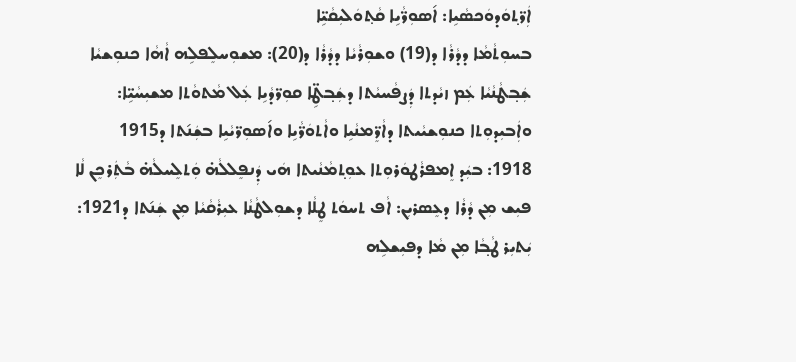ܐܲܖ̈ܬ݂ܘܿܕܘܿܟܣܵܝܹܐ: ܐ݇ܣܘܼܖ̈ܵܝܹܐ ܩܵܬ݂ܘܿܠܝܼܩܵܝܹ̈ܐ
ܒܚܘܼܬܵܡܵܐ ܕܕܵܪܵܐ ܕ(19) ܘܫܘܼܪܵܝܵܐ ܕܕܵܪܵܐ ܕ(20): ܡܫܘܼܚܠܸܦܠܹܗ ܐܵܗܵܐ ܟܢܘܼܫܝܵܐ ܫܲܒ݂ܛܵܢܵܝܵܐ ܥܲܡ ܙܝܵܕܬܐ ܕܲܨܦܵܚܝܵܬܐ ܕܫܲܒ݂ܛܹ̈ܐ ܩܘܼܖ̈ܕܵܝܹܐ ܥܲܠ ܡܵܬܘܵܬܐ ܡܫܝܼܚܵܝܹ̈ܐ: ܘܐܲܒܝܼܕܘܼܬܐ ܟܢܘܼܫܝܵܝܬܐ ܕܐܵܖܸ̈ܡܢܵܝܹܐ ܘܐܵܬܘܿܖ̈ܵܝܹܐ ܘܐ݇ܣܘܼܖ̈ܝܵܝܹܐ ܒܫܲܢ݇ܬܐ ܕ1915 1918: ܒܝܲܕ ܐܸܡܦܪܵܛܘܿܪܘܼܬܐ ܥܘܼܬ݂ܡܵܢܵܝܬܐ ܗܿܝ ܕܲܢܦܸܠܠܵܗ̇ ܘܲܬܠܸܚܠܵܗ̇ ܒܵܬܲܪܟܸܢ ܠܵܐ ܦܝܼܫ ܡܼܢ ܕܵܪܵܐ ܕܥܸܣܪܝܼܢ: ܐܵܦ ܬܚܘܿܬ ܛܸܠܵܐ ܕܫܘܼܠܛܵܢܵܐ ܥܝܼܪܵܩܵܝܵܐ ܡܼܢ ܫܲܢ݇ܬܐ ܕ1921: ܝܲܬܝܼܪ ܛܵܒ݂ܵܐ ܡܼܢ ܡܵܐ ܕܦܝܼܫܠܹܗ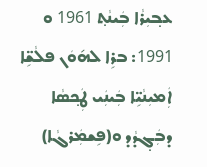ܥܒ݂ܝܼܪܵܐ ܒܲܝܢܵܬ݂ 1961 ܘ 1991: ܒܪܹܐ ܠܗ݇ܘܿܢ ܦܠܵܫܹ̈ܐ ܐܲܡܝܼܢܵܝܹ̈ܐ ܒܲܝܢܲܝ ܛܲܟ݂ܣܵܐ ܕܒܲܓ݂ܕܵܕ ܘ(ܦܹܫܡܲܪܓܵܐ)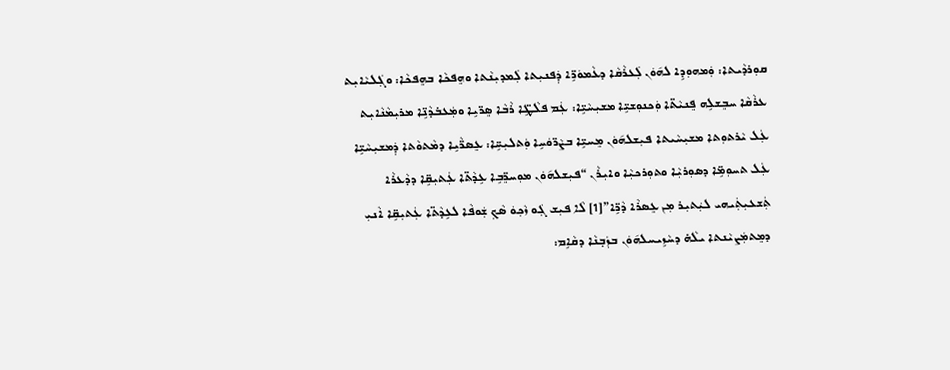ܩܘܼܪܕܵܝܬܐ: ܘܲܡܗܘܼܕܹܐ ܠܗ݇ܘܿܢ ܠܲܥܪܵܩܵܐ ܕܥܵܡܘܿܖܹ̈ܐ ܕܲܦܢܝܼܬܐ ܠܲܡܕܝܼܢܵܬܐ ܘܗܸܦܟܵܐ ܒܗܸܦܟܵܐ: ܘܓܲܠܝܵܐܝܼܬ ܥܪܵܩܵܐ ܚܒܸܫܠܹܗ ܦܸܢܝܵܬ̈ܐ ܘܲܟܢܘܼܫܝܹ̈ܐ ܡܫܝܼܚܵܝܹ̈ܐ: ܥܲܡ ܦܠܵܛܹ̈ܐ ܪܵܒܵܐ ܣܸܖ̈ܝܹܐ ܘܡܲܥܒ̇ܕܵܢܹ̈ܐ ܡܪܝܼܡܵܢܵܐܝܼܬ ܥܲܠ ܝܵܪܬܘܼܬܐ ܡܫܝܼܚܵܝܬܐ ܦܝܼܫܠܗ݇ܘܿܢ ܡܸܚܝܹ̈ܐ ܒܨܵܖ̈ܘܿܚܹܐ ܘܲܬܠܝܼܚܹ̈ܐ: ܥܸܣܖ̈ܵܝܹܐ ܕܡܵܬܘܵܬܐ ܕܲܡܫܝܼܚܵܝܹ̈ܐ ܥܲܠ ܬܚܘܼܡܹ̈ܐ ܕܣܘܼܪܝܼܵܐ ܘܬܘܼܪܟܝܼܵܐ ܘܐܝܼܪܵܢ “ܦܝܼܫܠܗ݇ܘܿܢ ܡܘܼܚܖܸ̈ܒܹܐ ܥܹܕܵܬ̈ܐ ܥܲܬܝܼܩܹ̈ܐ ܕܕܵܥܪܵܐ ܬܲܫܥܝܼܬܲܝܗܝ ܠܝܲܬܝܼܪ ܡܼܢ ܥܸܣܪܵܐ ܕܵܖܹ̈ܐ”[1] ܠܵܐ ܦܝܼܫ ܓܲܘ ܙܵܟ݂ܘܿ ܣܵܟ݂ ܫܲܘܦܵܐ ܠܥܹܕܵܬ̈ܐ ܥܲܬܝܼܩܹ̈ܐ ܐܵܢܝܼ ܕܡܸܬܡܲܨܝܵܢܬܐ ܝܠܵܗ̇ ܕܚܵܙܹܝܚܠܗ݇ܘܿܢ ܒܙܲܒ݂ܢܵܐ ܕܩܵܐܹܡ: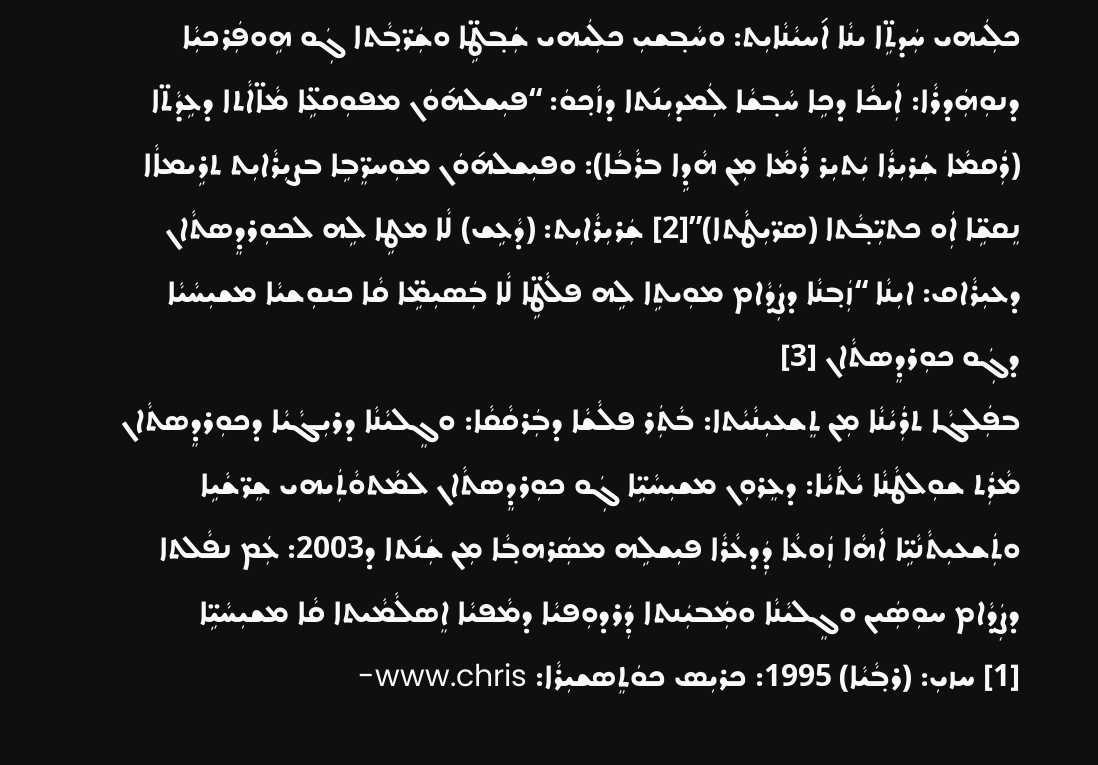ܟܠܲܝܗܝ ܚܲܕܬܹ̈ܐ ܝܢܵܐ ܐ݇ܚܝܵܢܵܐܝܼܬ: ܘܚܵܒ݂ܫܝܼ ܟܠܲܝܗܝ ܫܲܒ݂ܛܹ̈ܐ ܘܫܲܖ̈ܒ݂ܵܬܐ ܓܲܘ ܗܹܘܦܲܪܟܝܼܵܐ ܕܢܘܼܗܲܕܪܵܐ: ܐܲܝܟܵܐ ܕܟܹܐ ܚܵܒ݂ܫܵܐ ܠܲܡܕܝܼܢ݇ܬܐ ܕܙܵܟ݂ܘܿ: “ܦܝܼܫܠܗ݇ܘܿܢ ܡܦܘܼܩܥܹ̈ܐ ܡܵܐ̈ܐܵܬܐ ܕܥܹܕܵܬ̈ܐ (ܪܲܩܡܵܐ ܫܲܪܝܼܪܵܐ ܝܲܬܝܼܪ ܪܵܡܵܐ ܡܼܢ ܗܵܕܹܐ ܒܪܵܒܵܐ): ܘܦܝܼܫܠܗ݇ܘܿܢ ܡܘܼܚܖܸ̈ܒܹܐ ܒܨܝܼܪܵܐܝܼܬ ܬܪܹܝܡܐܵܐ ܢܸܩܫܹ̈ܐ ܐܲܘ ܟܬܝܼ̈ܒ݂ܵܬܐ (ܣܖ̈ܝܼܛܵܬܐ)”[2] ܫܲܪܝܼܪܵܐܝܼܬ: (ܕܵܥܹܫ) ܠܵܐ ܡܛܹܐ ܠܹܗ ܠܟܘܼܪܕܸܣܬܵܐܢ ܕܥܝܼܪܵܐܩ: ܐܝܼܢܵܐ “ܙܲܒ݂ܢܵܐ ܕܨܲܕܵܐܡ ܡܘܼܝܬܹܐ ܠܹܗ ܦܠܵܛܹ̈ܐ ܠܵܐ ܒܲܣܝܼܡܹ̈ܐ ܩܵܐ ܟܢܘܼܫܝܵܐ ܡܫܝܼܚܵܝܵܐ ܕܓܲܘ ܟܘܼܪܕܸܣܬܵܐܢ [3]
ܒܦܲܠܓܵܐ ܬܪܲܝܵܢܵܐ ܡܼܢ ܬܸܫܥܝܼܢܵܝܵܬܐ: ܒܵܬܲܪ ܦܠܵܫܵܐ ܕܒܲܪܩܵܩܵܐ: ܘܓܸܠܝܵܢܵܐ ܕܪܝܼܓܵܝܵܐ ܕܟܘܼܪܕܸܣܬܵܐܢ ܡܵܪܲܬ ܫܘܼܠܛܵܢܵܐ ܝܵܬܵܝܵܐ: ܕܥܸܪܘܼܢ ܡܫܝܼܚܵܝܹ̈ܐ ܓܲܘ ܟܘܼܪܕܸܣܬܵܐܢ ܠܡܵܬܘܵܬܲܝܗܝ ܫܸܖ̈ܫܵܝܹܐ ܘܬܲܫܥܝܼܬܵܢܵܝܹ̈ܐ ܐܵܗܵܐ ܙܲܘܥܵܐ ܕܲܕܥܵܪܵܐ ܦܝܼܫܠܹܗ ܡܣܲܪܗܒ݂ܵܐ ܡܼܢ ܫܲܢ݇ܬܐ ܕ2003: ܥܲܡ ܢܦܵܠܬܐ ܕܨܲܕܵܐܡ ܚܘܼܣܲܝܢ ܘܓܸܠܝܵܢܵܐ ܘܡܲܒܝܲܢܬܐ ܕܲܪܕܘܼܦܝܵܐ ܕܡܵܦܝܵܐ ܐܸܣܠܵܡܵܝܬܐ ܩܵܐ ܡܫܝܼܚܵܝܹ̈ܐ
[1] ܚܙܝܼ: (ܪܒ݂ܵܝܵܐ) 1995: ܟܪܝܼܣ ܟܘܿܬܸܣܫܝܼܪܵܐ: www.chris-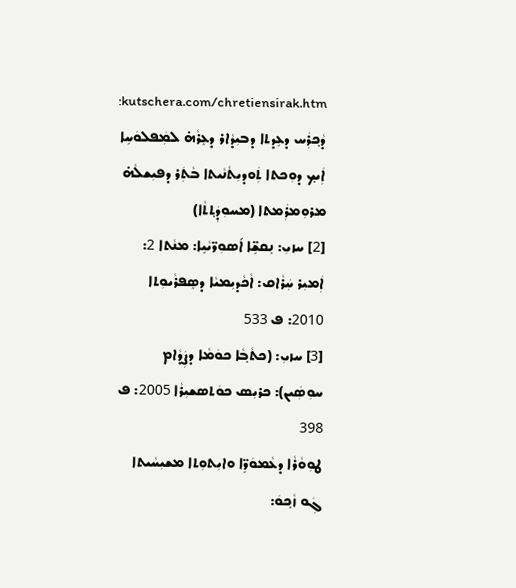kutschera.com/chretiensirak.htm: ܕܵܟ݂ܪܲܚ ܕܥܹܕܬܐ ܕܒܝܼܕܵܐܪ ܕܥܸܪܵܗ̇ ܠܡܲܦܠܘܿܚܹܐ ܐܲܝܟ݂ ܕܘܼܟܬܐ ܬܲܘܕܝܼܬܵܢܵܝܬܐ ܒܵܬܲܪ ܕܦܝܼܫܠܵܗ̇ ܡܪܘܼܡܪܲܡܬܐ (ܡܚܘܼܕܲܬ݂ܬܵܐ)
[2] ܚܙܝܼ: ܢܸܩܫܹ̈ܐ ܐ݇ܣܘܼܖ̈ܝܵܝܹܐ: ܡܢܵܬܐ 2: ܐܲܡܝܼܪ ܚܲܪܵܐܩ: ܐܵܟܵܕܝܼܡܝܵܐ ܕܣܸܦܪܵܝܘܼܬܐ 2010: ܦ 533
[3] ܚܙܝܼ: (ܟܬܵܒ݂ܵܐ ܟܘܿܡܵܐ ܕܨܲܕܵܐܡ ܚܘܼܣܲܝܢ): ܟܪܝܼܣ ܟܘܿܬܣܫܝܼܪܵܐ 2005: ܦ 398
ܛܘܼܘܵܪܵܐ ܕܥܵܡܘܿܖܹ̈ܐ ܘܐܝܼܬܘܼܬܐ ܡܫܝܼܚܵܝܬܐ ܓܲܘ ܙܵܟ݂ܘܿ: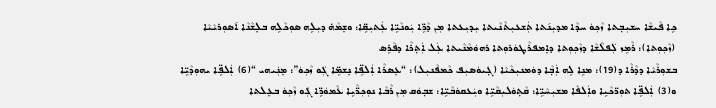ܟܹܐ ܦܵܝܫܵܐ ܚܫܝܼܒ݂ܬܐ ܙܵܟ݂ܘܿ ܚܕܵܐ ܡܕܝܼܢ݇ܬܐ ܬܲܫܥܝܼܬܵܢܵܝܬܐ ܝܼܕܝܼܥܬܐ ܡܼܢ ܕܵܖܹ̈ܐ ܝܲܘܢܵܝܹ̈ܐ ܥܲܬܝܼܩܹ̈ܐ: ܘܫܸܡܵܗ̇ ܕܝܼܠܹܗ ܣܘܼܟܵܠܹܗ ܒܠܸܫܵܢܵܐ ܐ݇ܣܘܼܪܝܵܝܵܐ (ܙܵܟ݂ܘܼܬܐ): ܪܵܡܹܙ ܠܲܦܠܵܫܵܐ ܕܙܵܟ݂ܘܼܬܐ ܕܐܸܡܦܪܵܛܘܿܪܘܼܬܐ ܪܗܘܿܡܵܢܵܝܬܐ ܥܲܠ ܐܲܬ݂ܪܵܐ ܕܦܵܪܹܣ
ܒܫܘܼܪܵܝܵܐ ܕܕܵܪܵܐ ܕ(19): ܡܢܹܐ ܠܹܗ ܐܲܒ݂ܵܐ ܕܘܿܡܢܝܼܟܵܝܵܐ (ܓ݂ܝܘܿܣܝܼܦ ܟܵܡܦܵܢܝܼܠ): “ܥܸܣܪܵܐ ܐܲܠܦܹ̈ܐ ܢܸܫܡܹ̈ܐ ܓܲܘ ܙܵܟ݂ܘܿ”: ܡܸܢܲܝܗܝ “(6) ܐܲܠܦܹ̈ܐ ܝܗܘܼܕܵܝܹ̈ܐ ܘ(3) ܐܲܠܦܹ̈ܐ ܬܘܼܖ̈ܟܵܝܹܐ ܘܐܲܠܦܵܐ ܡܫܝܼܚܵܝܹ̈ܐ: ܩܵܬ݂ܘܿܠܝܼܩܵܝܹ̈ܐ ܘܝܲܥܩܘܿܒܵܝܹ̈ܐ: ܫܒ݂ܘܿܩ ܡܼܢ ܪܵܒܵܐ ܢܘܼܟ݂ܖ̈ܵܝܹܐ ܥܵܡܘܿܖܹ̈ܐ ܓܲܘ ܙܵܟ݂ܘܿ ܒܥܸܠܬܐ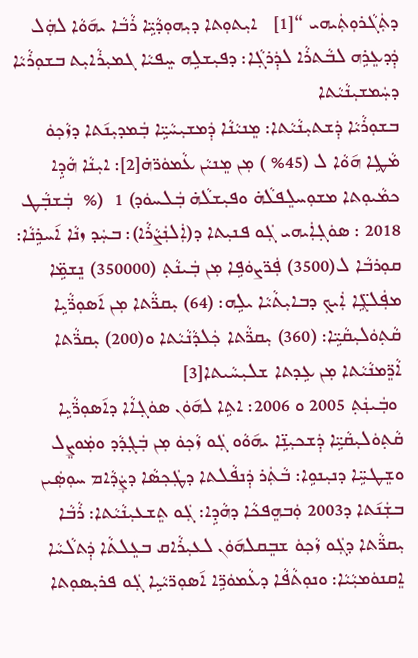ܕܬܲܓܵܪܘܼܬܲܝܗܝ “[1]   ܐܝܼܬܘܼܬܐ ܕܝܼܗܘܼܕܵܝܹ̈ܐ ܪܵܒܵܐ ܝܗ݇ܘܵܐ ܠܗܲܠ ܕܲܕܥܸܪܹܗ ܠܒܵܬܪܵܐ ܠܕܲܪܓ݂ܵܐ: ܕܦܝܼܫܠܹܗ ܚܸܦܝܵܐ ܓܡܝܼܪܵܐܝܼܬ ܒܫܘܼܪܵܝܵܐ ܕܚܲܡܫܝܼܢܵܝܵܬܐ
ܒܫܘܼܪܵܝܵܐ ܕܲܫܬܝܼܢܵܝܵܬܐ: ܡܸܢܝܵܢܵܐ ܕܲܡܫܝܼܚܵܝܹ̈ܐ ܒܲܡܕܝܼܢ݇ܬܐ ܕܙܵܟ݂ܘܿ ܡܵܛܹܐ ܗ݇ܘܵܐ ܠ (45% ) ܡܼܢ ܡܸܢܝܵܢ ܥܵܡܘܿܖ̈ܗ̇[2]: ܐܝܼܢܵܐ ܗܵܕܹܐ ܟܡܵܝܘܼܬܐ ܡܫܘܼܚܠܸܦܠܵܗ̇ ܘܦܝܼܫܠܵܗ̇ ܒܲܠܚܘܿܕ) 1  (%  ܒܲܫܒ݂ܵܛ 2018 : ܣܘܿܓ݂ܐܲܝܗܝ ܓܲܘ ܦܢܝܼܬܐ ܕ(ܐܲܠܢܲܨܵܪܵܐ): ܒܚܲܕ ܙܢܵܐ ܐ݇ܚܪܹܢܵܐ: ܩܘܼܪܒܵܐ ܠ(3500) ܦܲܖ̈ܨܘܿܦܹܐ ܡܼܢ ܒܲܝܢܵܬ݂ (350000) ܢܸܫܡܹ̈ܐ ܡܦܲܠܓܹ̈ܐ ܐܲܝܟ݂ ܕܒܐܝܼܬܵܝܵܐ ܝܠܹܗ: (64) ܝܼܩܖ̈ܵܬܐ ܡܼܢ ܐ݇ܣܘܼܖ̈ܵܝܹܐ ܩܵܬ݂ܘܿܠܝܼܩܵܝܹ̈ܐ: (360) ܝܼܩܖ̈ܵܬܐ ܟܲܠܕܵܢܵܝܵܬܐ ܘ(200) ܝܼܩܖ̈ܵܬܐ ܐܵܖܸ̈ܡܢܵܝܵܬܐ ܡܼܢ ܥܹܕܬܐ ܫܠܝܼܚܵܝܬܐ[3]
 ܘܒܲܝܢܲܬ݂ 2005 ܘ 2006: ܐܬܹܐ ܠܗ݇ܘܿܢ ܣܘܿܓ݂ܐܵܐ ܕܐ݇ܣܘܼܖ̈ܵܝܹܐ ܩܵܬ݂ܘܿܠܝܼܩܵܝܹ̈ܐ ܕܲܫܟܝܼܢܹ̈ܐ ܝܗ݇ܘܵܘ ܓܲܘ ܙܵܟ݂ܘܿ ܡܼܢ ܒܲܓ݂ܕܵܕ ܘܡܲܘܨܸܠ ܘܫܸܛܚܹ̈ܐ ܕܢܝܼܢܘܹܐ: ܒܵܬܲܪ ܕܲܢܦܵܠܬܐ ܕܛܲܟ݂ܣܵܐ ܕܨܲܕܵܐܡ ܚܘܼܣܲܝܢ ܒܫܲܢ݇ܬܐ ܕ2003 ܘܲܒܗܸܦܟܵܐ ܕܗܵܕܹܐ: ܓܲܘ ܬܸܫܥܝܼܢܵܝܵܬܐ: ܪܵܒܵܐ ܝܼܩܖ̈ܵܬܐ ܕܓܲܘ ܙܵܟ݂ܘܿ ܫܒܸܩܠܗ݇ܘܿܢ ܠܥܝܼܪܵܐܩ ܒܥܸܠܬܵܐ ܕܲܬܠܵܚܵܐ ܐܸܩܢܘܿܡܝܼܵܝܵܐ: ܘܢܘܼܬܵܦܵܐ ܕܥܵܡܘܿܖܹ̈ܐ ܐ݇ܣܘܼܖ̈ܝܵܝܹܐ ܓܲܘ ܦܪܝܼܣܘܼܬܐ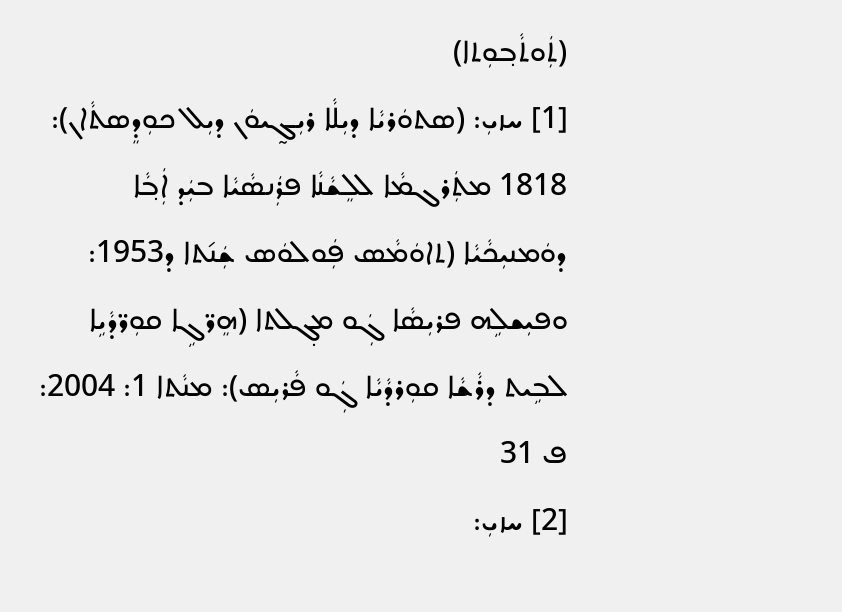(ܬܲܘܬܵܒ݂ܘܼܬܐ)
[1] ܚܙܝܼ: (ܣܬܘܿܪܝܵܐ ܕܝܼܠܵܐ ܪܝܼܓ̰ܝܘܿܢ ܕܝܼܠ ܟܘܼܕܸܣܬܵܐܢ): 1818 ܡܬܲܪܓܡܵܐ ܠܠܸܫܵܢܵܐ ܦܪܲܢܣܵܝܵܐ ܒܝܲܕ ܐܲܒ݂ܵܐ ܕܘܿܡܢܝܼܟܵܝܵܐ (ܬܐܘܿܡܵܣ ܦܲܘܠܘܿܣ ܫܲܢ݇ܬܐ ܕ1953: ܘܦܝܼܫܠܹܗ ܦܪܝܼܣܵܐ ܓܲܘ ܡܓ݂ܠܬܐ (ܗܸܖ̈ܓܹܐ ܩܘܼܖ̈ܕܵܝܹܐ ܠܒܹܝܬ ܕܪܵܫܵܐ ܩܘܼܪܕܵܝܵܐ ܓܲܘ ܦܵܪܝܼܣ): ܡܢܵܬܐ 1: 2004: ܦ 31
[2] ܚܙܝܼ: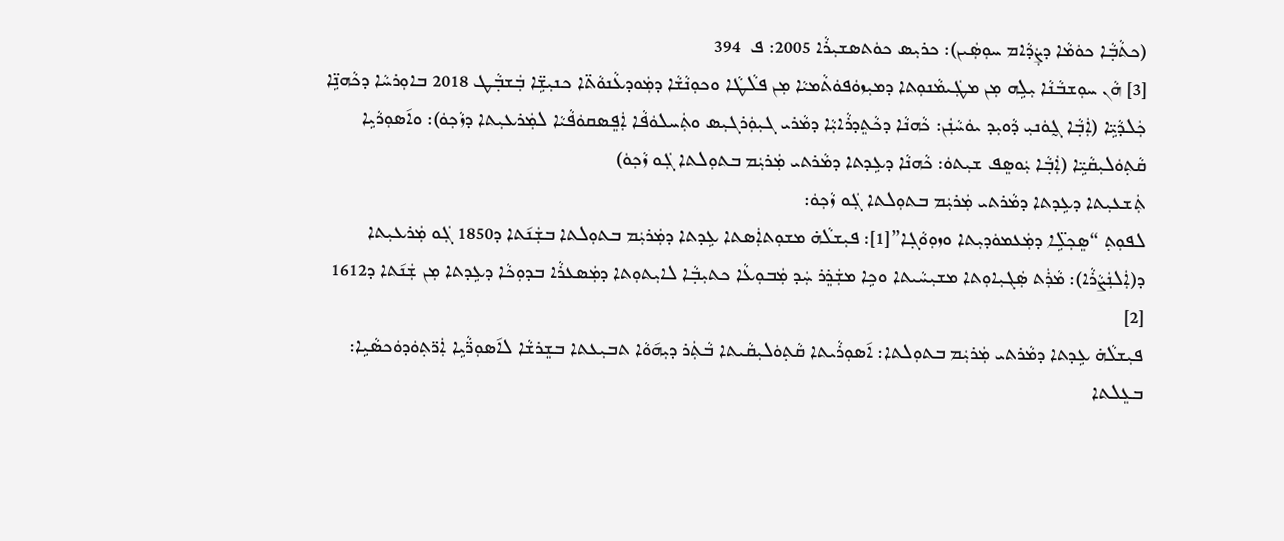(ܟܬܵܒ݂ܵܐ ܟܘܿܡܵܐ ܕܨܲܕܵܐܡ ܚܘܼܣܲܝܢ): ܟܪܝܼܣ ܟܘܿܬܣܫܝܼܪܵܐ 2005: ܦ  394
[3] ܗܵܢ ܚܘܼܫܒܵܢܵܐ ܝܼܠܹܗ ܡܼܢ ܡܛܲܝܡܵܢܘܼܬܐ ܕܡܝܼܙܘܿܦܘܿܬܵܡܝܵܐ ܡܼܢ ܦܠܵܛܵܐ ܘܟܘܼܢܵܫܵܐ ܕܡܲܘܕܥܵܢܘܵܬ̈ܐ ܟܢܝܼܫܹ̈ܐ ܒܲܫܒ݂ܵܛ 2018 ܒܐܘܼܪܚܵܐ ܕܟܵܗܢܹ̈ܐ ܟܲܠܕܵܝܹ̈ܐ (ܐܲܒ݂ܵܐ ܓ̰ܘܿܢܝܼ ܕܵܘܝܼܕ ܝܘܿܚܵܢܲܢ: ܟܵܗܢܵܐ ܕܟܵܬܸܕܪܵܐܝܼܵܐ ܕܡܵܪܝ ܓܝܼܘܲܪܓܝܼܣ ܘܬܲܚܠܘܿܦܵܐ ܐܲܦܸܣܩܘܿܦܵܝܵܐ ܠܡܲܪܥܝܼܬܐ ܕܙܵܟ݂ܘܿ): ܘܐ݇ܣܘܼܖܵܝܹܐ ܩܵܬ݂ܘܿܠܝܼܩܵܝܹ̈ܐ (ܐܲܒ݂ܵܐ ܝܲܘܣܸܦ ܫܝܼܬܘܿ: ܟܵܗܢܵܐ ܕܥܹܕܬܐ ܕܡܵܪܬܝ ܡܲܪܝܲܡ ܒܬܘܼܠܬܐ ܓܲܘ ܙܵܟ݂ܘܿ)
ܬܲܫܥܝܼܬܐ ܕܥܹܕܬܐ ܕܡܵܪܬܝ ܡܲܪܝܲܡ ܒܬܘܼܠܬܐ ܓܲܘ ܙܵܟ݂ܘܿ:
ܠܦܘܼܬ݂ “ܣܸܟ݂ܠܹ̈ܐ ܕܡܲܥܡܘܿܕܝܼܬܐ ܘܙܘܼܘܵܓ݂ܐ”[1]: ܦܝܼܫܠܵܗ̇ ܡܫܘܼܬܐܲܣܬܐ ܥܹܕܬܐ ܕܡܲܪܝܲܡ ܒܬܘܼܠܬܐ ܒܫܲܢ݇ܬܐ ܕ1850 ܓܲܘ ܡܲܪܥܝܼܬܐ ܕ(ܐܲܠܢܲܨܵܪܵܐ): ܡܵܪܲܬ ܣܲܓܝܼܐܘܼܬܐ ܡܫܝܼܚܵܝܬܐ ܘܟܹܐ ܡܫܲܪܸܪ ܚܲܕ ܡܲܒܘܼܥܵܐ ܟܬܝܼܒ݂ܵܐ ܠܐܝܼܬܘܼܬܐ ܕܡܲܣܥܪܵܐ ܒܕܘܼܟܵܐ ܕܥܹܕܬܐ ܡܼܢ ܫܲܢ݇ܬܐ ܕ1612 [2]
ܦܝܼܫܠܵܗ̇ ܥܹܕܬܐ ܕܡܵܪܬܝ ܡܲܪܝܲܡ ܒܬܘܼܠܬܐ: ܐ݇ܣܘܼܪܵܝܬܐ ܩܵܬ݂ܘܿܠܝܼܩܵܝܬܐ ܒܵܬܲܪ ܕܝܼܗ݇ܘܵܐ ܬܒܝܼܥܬܐ ܒܫܸܪܫܵܐ ܠܐ݇ܣܘܼܖ̈ܵܝܹܐ ܐܲܖ̈ܬ݂ܘܿܕܘܿܟܣܵܝܹܐ: ܒܥܸܠܬܐ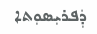ܕܲܦܪܝܼܣܘܼܬܐ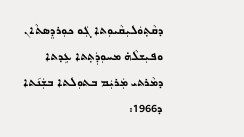ܕܩܵܬ݂ܘܿܠܝܼܩܵܝܘܼܬܐ ܓܲܘ ܟܘܼܪܕܸܣܬܵܐܢ
ܘܦܝܼܫܠܵܗ̇ ܡܚܘܼܕܲܬ݂ܬܐ ܥܹܕܬܐ ܕܡܵܪܬܝ ܡܲܪܝܲܡ ܒܬܘܼܠܬܐ ܒܫܲܢ݇ܬܐ ܕ1966: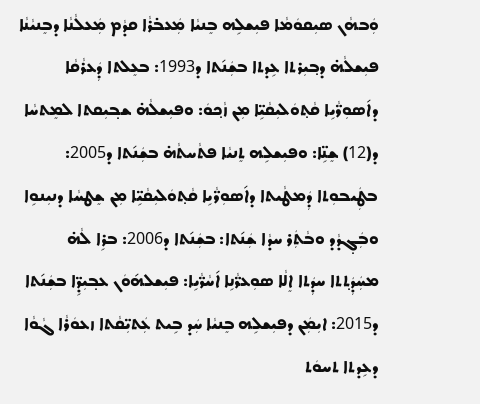ܘܲܒܗܵܢ ܣܝܼܩܘܿܡܵܐ ܦܝܼܫܠܹܗ ܒܸܢܝܵܐ ܡܲܥܒ̇ܪܵܐ ܩܕܵܡ ܡܲܥܠܵܢܵܐ ܕܒܸܢܝܵܢܵܐ ܦܝܼܫܠܵܗ̇ ܕܒ݂ܝܼܪܬܐ ܥܹܕܬܐ ܒܫܲܢ݇ܬܐ ܕ1993: ܒܥܸܠܬܐ ܕܲܥܪܵܩܵܐ ܕܐ݇ܣܘܼܖ̈ܵܝܹܐ ܩܵܬ݂ܘܿܠܝܼܩܵܝܹ̈ܐ ܡܼܢ ܙܵܟ݂ܘܿ: ܘܦܝܼܫܠܵܗ̇ ܫܒ݂ܝܼܩܬܐ ܠܡܸܬܚܵܐ ܕ(12) ܫܸܢܹ̈ܐ: ܘܦܝܼܫܠܹܗ ܬܸܢܝܵܐ ܦܬܵܚܬܵܗ̇ ܒܫܲܢ݇ܬܐ ܕ2005: ܒܛܲܝܒܘܼܬܐ ܕܲܡܛܵܝܬܐ ܕܐ݇ܣܘܼܖ̈ܵܝܹܐ ܩܵܬ݂ܘܿܠܝܼܩܵܝܹ̈ܐ ܡܼܢ ܫܸܛܚܵܐ ܕܢܝܼܢܘܹܐ ܘܒܲܓ݂ܕܵܕ ܘܒܵܬܲܪ ܚܕܵܐ ܫܲܢ݇ܬܐ: ܒܫܲܢ݇ܬܐ ܕ2006: ܒܪܹܐ ܠܵܗ̇ ܡܚܲܕܲܬ݂ܬܐ ܚܕܲܬܐ ܐܸܠܵܐ ܣܘܼܥܖ̈ܵܢܹܐ ܐ݇ܚܵܖ̈ܵܝܹܐ: ܦܝܼܫܠܗ݇ܘܿܢ ܥܒ݂ܝܼܕܹ̈ܐ ܒܫܲܢ݇ܬܐ ܕ2015: ܐܝܼܡܲܢ ܕܦܝܼܫܠܹܗ ܒܸܢܝܵܐ ܚܲܕ ܒܹܝܬ ܥܲܬܝܼ̈ܩܵܬܐ ܙܥܘܿܪܵܐ ܓܵܘܵܐ ܕܥܹܕܬܐ ܬܚܘܿܬ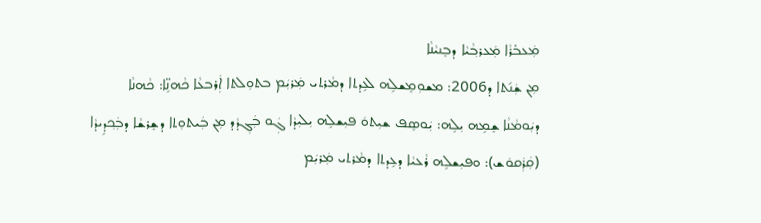ܡܲܥܒ̇ܪܵܐ ܡܲܥܪܒ݂ܵܝܵܐ ܕܒܸܢܝܵܢܵܐ
ܡܼܢ ܫܲܢ݇ܬܐ ܕ2006: ܡܫܘܼܡܸܫܠܹܗ ܠܥܹܕܬܐ ܕܡܵܪܬܝ ܡܲܪܝܲܡ ܒܬܘܼܠܬܐ ܐܲܪܒܥܵܐ ܟܵܗܢܹ̈ܐ: ܟܵܗܢܵܐ ܕܝܲܘܡܵܢܵܐ ܫܸܡܹܗ ܝܼܠܹܗ: ܝܲܘܣܸܦ ܫܝܼܬܘܿ ܦܝܼܫܠܹܗ ܝܼܠܝܼܕܵܐ ܓܲܘ ܒܲܓ݂ܕܵܕ ܡܼܢ ܒܲܝܬܘܼܬܐ ܕܫܸܪܫܵܐ ܕܒܲܟ݂ܕܹܝܕܵܐ (ܩܲܪܲܩܘܿܫ): ܘܦܝܼܫܠܹܗ ܪܵܥܝܵܐ ܕܥܹܕܬܐ ܕܡܵܪܬܝ ܡܲܪܝܲܡ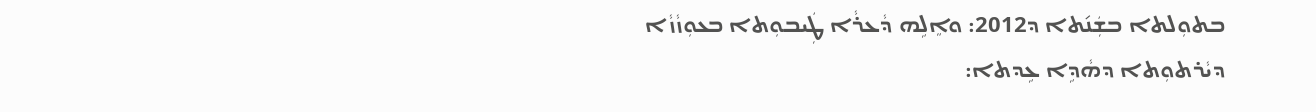ܒܬܘܼܠܬܐ ܒܫܲܢ݇ܬܐ ܕ2012: ܘܐܸܠܹܗ ܕܵܥܪܵܐ ܛܲܝܒܘܼܬܐ ܒܥܘܼܙܵܙܵܐ ܕܝܵܪܬܘܼܬܐ ܕܗܵܕܹܐ ܥܹܕܬܐ: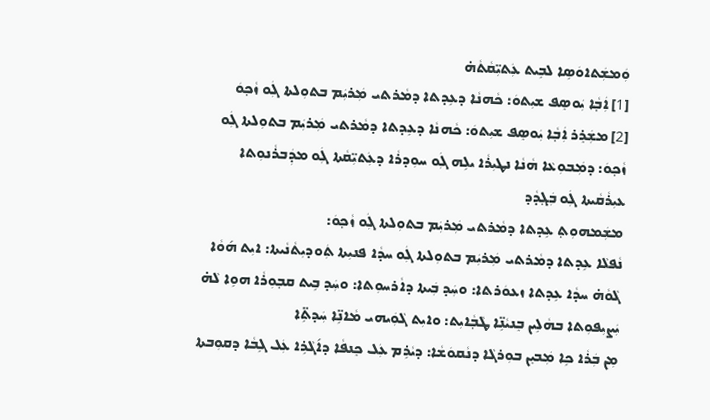ܘܲܡܫܲܬܐܘܿܣܹܐ ܠܒܹܝܬ ܥܲܬܝܼ̈ܩܵܬܵܗ̇
[1] ܐܲܒ݂ܵܐ ܝܲܘܣܸܦ ܫܝܼܬܘܿ: ܟܵܗܢܵܐ ܕܥܹܕܬܐ ܕܡܵܪܬܝ ܡܲܪܝܲܡ ܒܬܘܼܠܬܐ ܓܲܘ ܙܵܟ݂ܘܿ
[2] ܡܫܲܪܸܪ ܐܲܒ݂ܵܐ ܝܲܘܣܸܦ ܫܝܼܬܘܿ: ܟܵܗܢܵܐ ܕܥܹܕܬܐ ܕܡܵܪܬܝ ܡܲܪܝܲܡ ܒܬܘܼܠܬܐ ܓܲܘ ܙܵܟ݂ܘܿ: ܕܡܲܒܘܼܥܵܐ ܗܵܢܵܐ ܢܛܝܼܪܵܐ ܝܠܹܗ ܓܲܘ ܚܘܼܕܪܵܐ ܕܥܲܬܝܼ̈ܩܵܬܐ ܓܲܘ ܡܕܲܒܪܵܢܘܼܬܐ ܥܝܼܪܵܩܵܝܬܐ ܓܲܘ ܒܲܓ݂ܕܵܕ
ܡܫܲܡܗܘܼܬ݂ ܥܹܕܬܐ ܕܡܵܪܬܝ ܡܲܪܝܲܡ ܒܬܘܼܠܬܐ ܓܲܘ ܙܵܟ݂ܘܿ:
ܢܵܦܠܵܐ ܥܹܕܬܐ ܕܡܵܪܬܝ ܡܲܪܝܲܡ ܒܬܘܼܠܬܐ ܓܲܘ ܚܕܵܐ ܦܢܝܼܬܐ ܬܲܘܕܝܼܬܵܢܵܝܬܐ: ܐܝܼܬ ܗ݇ܘܵܐ ܓܵܘܵܗ̇ ܚܕܵܐ ܥܹܕܬܐ ܙܥܘܿܪܬܐ: ܘܚܲܕ ܒܲܝܬܐ ܕܐܵܪܚܘܼܬܐ: ܘܚܲܕ ܒܹܝܬ ܩܒ݂ܘܼܪܵܐ ܗܘܹܐ ܠܵܗ̇ ܝܲܨܝܼܦܘܼܬܐ ܒܗܵܠܹܝܢ ܒܸܢܝܵܢܹ̈ܐ ܛܵܒ݂ܵܐܝܼܬ: ܘܐܝܼܬ ܓܵܘܲܝܗܝ ܡܵܐܢܹ̈ܐ ܚܲܕܬܹ̈ܐ
ܡܼܢ ܒܲܪܵܐ ܟܹܐ ܡܲܒܝܸܢ ܒܘܼܪܓܵܐ ܕܢܵܩܘܿܫܵܐ: ܕܝܵܪܹܡ ܥܲܠ ܟܸܢܦܵܐ ܕܐ݇ܓܵܪܹܐ ܥܲܠ ܓܹܒܵܐ ܕܩܘܼܒܬܐ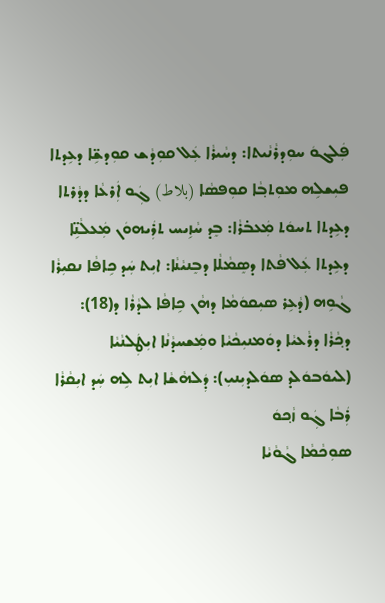ܦܲܠܓܘܿ ܚܘܼܕܪܵܢܵܝܬܐ: ܕܚܵܝܪܵܐ ܥܲܠ ܩܘܼܕܵܫ ܩܘܼܕܫܹ̈ܐ ܕܥܹܕܬܐ ܦܝܼܫܠܹܗ ܡܘܼܬܒ݂ܵܐ ܩܘܼܦܣܵܐ (بلاط) ܓܲܘ ܐܲܪܥܵܐ ܕܕܵܪܬܐ ܕܥܹܕܬܐ ܬܚܘܿܬ ܡܲܥܒ̇ܪܵܐ: ܒܸܕ ܚܵܙܹܝܚ ܬܪܲܝܗܘܿܢ ܡܲܥܠܵܢܹ̈ܐ ܕܥܹܕܬܐ ܥܲܠ ܦܵܬܐ ܕܣܸܡܵܠܵܐ ܕܒܸܢܝܵܢܵܐ: ܐܝܼܬ ܚܲܕ ܟܹܐܦܵܐ ܢܩܝܼܪܵܐ ܓܵܘܹܗ (ܕܵܥܹܪ ܣܝܼܩܘܿܡܵܐ ܕܗܵܢ ܟܹܐܦܵܐ ܠܕܵܪܵܐ ܕ(18): ܕܟ݂ܵܪܵܐ ܕܪܵܥܝܵܐ ܕܘܿܡܢܝܼܟܵܝܵܐ ܘܡܲܫܚܕܵܢܵܐ ܐܝܼܛܲܠܢܵܝܵܐ (ܠܝܘܿܒܘܿܠܕ ܣܘܿܠܕܝܼܢܝܼ): ܕܲܠܗܵܫܵܐ ܐܝܼܬ ܠܹܗ ܚܲܕ ܐܝܼܩܵܪܵܐ ܪܲܒܵܐ ܓܲܘ ܙܵܟ݂ܘܿ
ܣܘܼܟܵܡܵܐ ܓܵܘܵܝܵܐ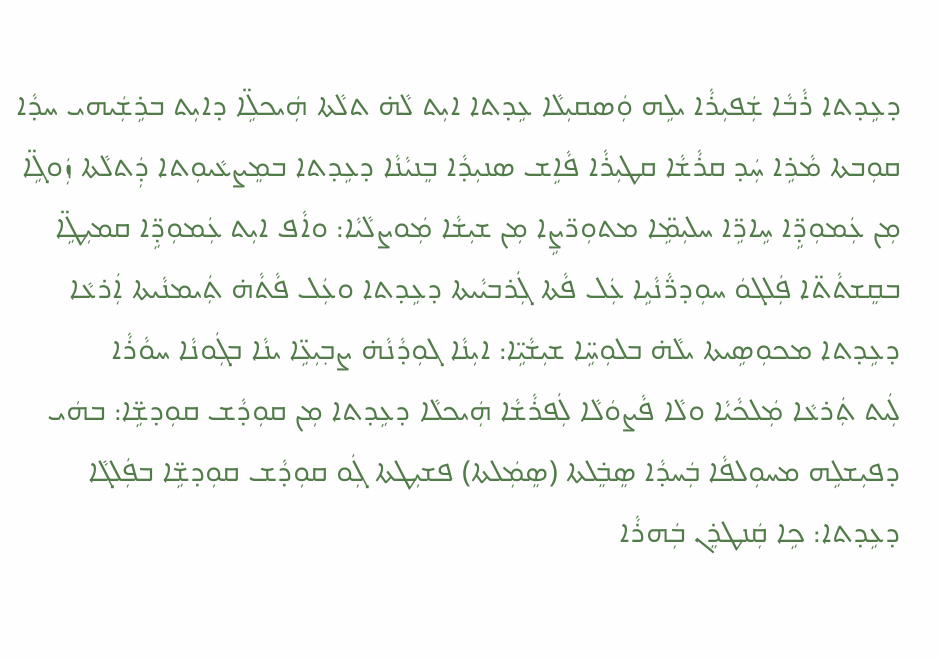ܕܥܹܕܬܐ ܪܵܒܵܐ ܫܲܦܝܼܪܵܐ ܝܠܹܗ ܘܲܣܩܝܼܠܵܐ ܥܹܕܬܐ ܐܝܼܬ ܠܵܗ̇ ܬܠܵܬܐ ܗܲܝܟܠܹ̈ܐ ܕܐܝܼܬ ܒܪܹܫܲܝܗܝ ܚܕܵܐ ܩܘܼܒܬܐ ܡܵܪܹܐ ܚܲܕ ܩܪܵܫܵܐ ܩܛܝܼܪܵܐ ܦܵܐܹܫ ܣܢܝܼܕܵܐ ܒܸܢܝܵܢܵܐ ܕܥܹܕܬܐ ܒܡܸܨܥܵܝܘܼܬܐ ܕܲܬܠܵܬܐ ܙܲܘܓܹ̈ܐ ܡܼܢ ܥܲܡܘܼܕܹ̈ܐ ܚܹܐܖܹ̈ܐ ܚܠܝܼܡܹ̈ܐ ܡܬܘܼܖ̈ܨܹܐ ܡܼܢ ܫܝܼܫܵܐ ܡܲܘܨܠܵܝܵܐ: ܘܐܵܦ ܐܝܼܬ ܥܲܡܘܼܕܹ̈ܐ ܩܡܝܼܛܹ̈ܐ ܒܩܸܫܬܵܬ̈ܐ ܦܲܠܓܘܿ ܚܘܼܕܖ̈ܵܢܵܝܹܐ ܥܲܠ ܦܵܬܐ ܓܲܪܒܝܵܝܬܐ ܕܥܹܕܬܐ ܘܥܲܠ ܦܵܬܵܗ̇ ܬܲܝܡܢܵܝܬܐ ܐܲܪܥܵܐ ܕܥܹܕܬܐ ܡܟܘܼܣܹܝܬܐ ܝܠܵܗ̇ ܒܠܘܼܚܹ̈ܐ ܫܝܼܫܵܝܹ̈ܐ: ܐܝܼܢܵܐ ܓܘܼܕܵܢܵܗ̇ ܨܒ݂ܝܼܥܹ̈ܐ ܝܢܵܐ ܒܓܲܘܢܵܐ ܚܘܵܪܵܐ
ܠܲܝܬ ܬܲܪܥܵܐ ܡܲܠܟܵܝܵܐ ܘܠܵܐ ܦܵܨܘܿܠܵܐ ܠܲܦܪܵܫܵܐ ܗܲܝܟܠܵܐ ܕܥܹܕܬܐ ܡܼܢ ܩܘܼܕܵܫ ܩܘܼܕܫܹ̈ܐ: ܒܗܿܝ ܕܦܝܼܫܠܹܗ ܡܚܘܼܠܦܵܐ ܒܲܚܕܵܐ ܣܸܒܸ̇ܠܬܐ (ܣܸܡܲܠܬܐ) ܦܫܝܼܛܬܐ ܓܲܘ ܩܘܼܕܵܫ ܩܘܼܕܫܹ̈ܐ ܒܦܲܠܓܵܐ ܕܥܹܕܬܐ: ܟܹܐ ܩܲܢܛܪܸܢ ܒܲܗܪܵܐ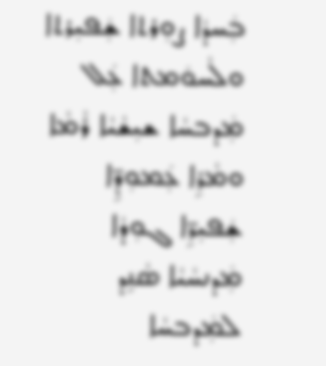ܒܲܚܕܵܐ ܨܘܼܪܬܐ ܫܲܦܝܼܪܬܐ ܘܠܵܚܘܿܡܬܐ ܥܲܠ ܡܲܕܒܚܵܐ ܫܝܼܫܵܝܵܐ ܪܵܡܵܐ ܘܡܵܪܹܐ ܥܲܡܘܼܕܹ̈ܐ ܫܲܦܝܼܖܹ̈ܐ ܓܘܼܕܵܐ ܡܲܕܢܚܵܝܵܐ ܣܵܢܹܕ ܠܡܲܕܒܚܵܐ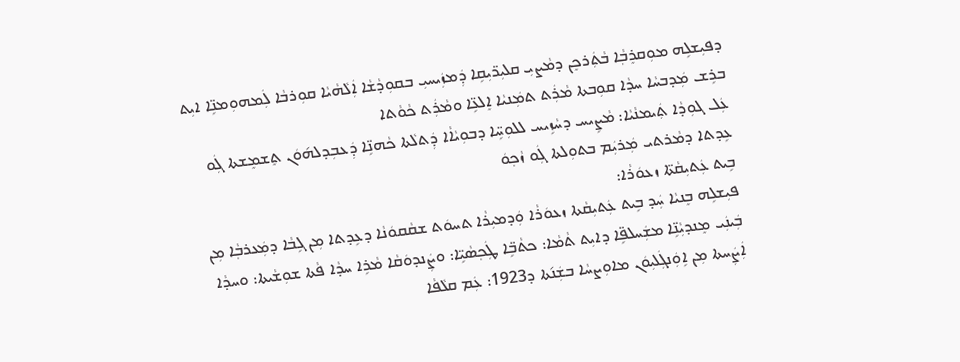ܕܦܝܼܫܠܹܗ ܡܘܼܩܪܸܒ݂ܵܐ ܒܵܬܲܪܟܸܢ ܕܡܵܨܝܼ ܩܠܝܼܖ̈ܝܼܩܹܐ ܕܲܡܙܲܝܚܝܼ ܒܩܘܼܕܵܫܵܐ ܐܲܠܵܗܵܝܵܐ ܩܘܼܪܒܵܐ ܠܲܡܗܘܼܡܢܹ̈ܐ ܐܝܼܬ ܒܪܹܫ ܡܲܕܒܚܵܐ ܚܕܵܐ ܩܘܼܒܬܐ ܡܵܪܲܬ ܬܡܲܢܝܵܐ ܐܸܠܥܹ̈ܐ ܘܡܵܪܲܬ ܟܵܘܵܬܐ
ܥܲܠ ܓܘܼܕܵܐ ܬܲܝܡܢܵܝܵܐ: ܡܵܨܹܝܚ ܕܚܵܙܹܝܚ ܠܠܘܼܚܹ̈ܐ ܕܒܘܼܝܵܐܵܐ ܕܲܬܠܵܬܐ ܟܵܗܢܹ̈ܐ ܕܲܥܒܼܕܠܗ݇ܘܿܢ ܬܸܫܡܸܫܬܐ ܓܲܘ ܥܹܕܬܐ ܕܡܵܪܬܝ ܡܲܪܝܲܡ ܒܬܘܼܠܬܐ ܓܲܘ ܙܵܟ݂ܘܿ
ܒܹܝܬ ܥܲܬܝܼܩܵܬ̈ܐ ܙܥܘܿܪܵܐ:
ܦܝܼܫܠܹܗ ܒܸܢܝܵܐ ܚܲܕ ܒܹܝܬ ܥܲܬܝܼܩܵܬܐ ܙܥܘܿܪܵܐ ܘܲܕܡܝܼܪܵܐ ܬܚܘܿܬ ܫܩܵܩܘܿܢܵܐ ܕܥܹܕܬܐ ܡܼܢ ܓܹܒܵܐ ܕܡܲܥܪܒ݂ܵܐ ܡܼܢ ܒܲܝܢܲܝ ܡܸܢܕܝܼܵܢܹ̈ܐ ܡܫܲܚܠܦܹ̈ܐ ܕܐܝܼܬ ܬܵܡܵܐ: ܟܬܵܒܹ̈ܐ ܛܲܟ݂ܣܵܝܹ̈ܐ: ܘܨܲܢܕܘܿܩܵܐ ܡܵܪܹܐ ܚܕܵܐ ܦܵܬܐ ܫܘܼܫܵܝܬܐ: ܘܚܕܵܐ ܐܲܨܲܚܬܐ ܡܼܢ ܐܹܘܲܢܓܲܠܝܼܘܿܢ ܡܐܘܼܨܚܵܐ ܒܫܲܢ݇ܬܐ ܕ1923: ܥܲܡ ܩܠܵܦܵܐ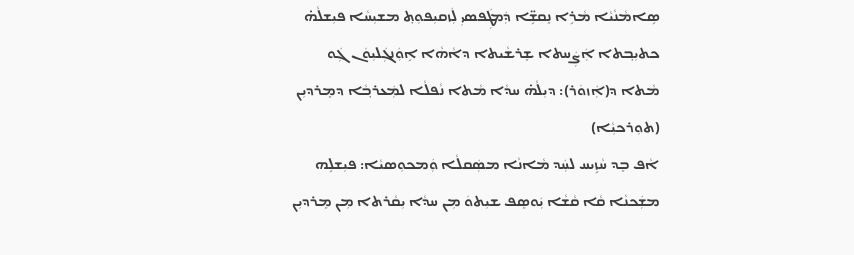ܣܹܐܡܵܢܵܝܵܐ ܡܵܪܹܐ ܢܸܩܫܹ̈ܐ ܕܲܡܛܲܦܣܝܼ ܠܲܙܩܝܼܦܘܼܬ݂ ܡܫܝܼܚܵܐ ܦܝܼܫܠܵܗ̇ ܟܬܝܼܒ݂ܬܐ ܐܲܨܲܚܬܐ ܫܸܪܫܵܝܬܐ ܕܐܵܗܵܐ ܐܹܘܲܢܓܲܠܝܼܘܿܢ ܓܲܘ ܡܵܬܐ ܕ(ܐܲܙܘܿܪ): ܕܝܼܠܵܗ̇ ܚܕܵܐ ܡܵܬܐ ܢܵܦܠܵܐ ܠܡܲܥܪܒ݂ܵܐ ܕܡܸܪܕܝܼܢ (ܬܘܼܪܟܝܼܵܐ)
ܐܵܦ ܒܸܕ ܚܵܙܹܝܚ ܠܚܲܕ ܡܵܐܢܵܐ ܡܣܲܩܠܵܐ ܘܲܡܟܘܼܣܝܵܐ: ܦܝܼܫܠܹܗ ܡܫܲܟܢܵܐ ܩܵܐ ܩܵܫܵܐ ܝܲܘܣܸܦ ܫܝܼܬܘܿ ܡܼܢ ܚܕܵܐ ܝܼܩܵܪܬܐ ܡܼܢ ܡܸܪܕܝܼܢ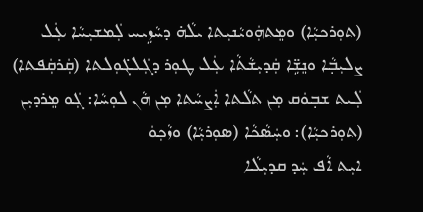(ܬܘܼܪܟܝܼܵܐ) ܘܡܸܬܗܲܘܝܵܢܝܼܬܐ ܝܠܵܗ̇ ܕܚܵܙܹܝܚ ܠܲܡܫܝܼܚܵܐ ܥܲܠ ܨܠܝܼܒ݂ܵܐ ܘܢܸܫܹ̈ܐ ܩܲܕܝܼܫܵܬܵܐ ܥܲܠ ܛܘܼܪ ܕܓܲܠܓ̇ܘܼܠܬܐ (ܩܲܪܩܲܦܬܐ) ܠܲܝܬ ܫܒ݂ܘܿܩ ܡܼܢ ܬܠܵܬܐ ܐܲܨܚܵܬܐ ܡܼܢ ܗܵܢ ܠܘܼܚܵܐ: ܓܲܘ ܡܸܪܕܝܼܢ (ܬܘܼܪܟܝܼܵܐ): ܘܚܲܣܵܟܵܐ (ܣܘܼܪܝܼܵܐ) ܘܙܵܟ݂ܘܿ
ܐܝܼܬ ܐܵܦ ܚܲܕ ܩܕܝܼܠܵܐ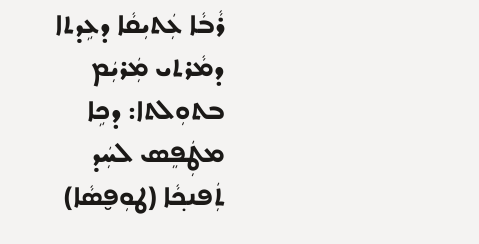ܪܵܒܵܐ ܥܲܬܝܼܩܵܐ ܕܥܹܕܬܐ ܕܡܵܪܬܝ ܡܲܪܝܲܡ ܒܬܘܼܠܬܐ: ܕܟܹܐ ܡܛܲܦܸܣ ܠܚܲܕ ܬܲܦܢܟ݂ܵܐ (ܛܘܼܦ̮ܣܵܐ)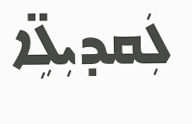ܠܲܩܕܝܼܠܹ̈ܐ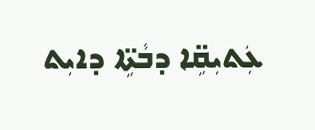ܥܲܬܝܼܩܹ̈ܐ ܕܒܵܬܹ̈ܐ ܕܐܝܼܬ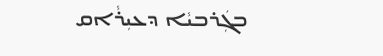ܒܓܲܪܒܝܵܐ ܕܥܝܼܪܵܐܩ